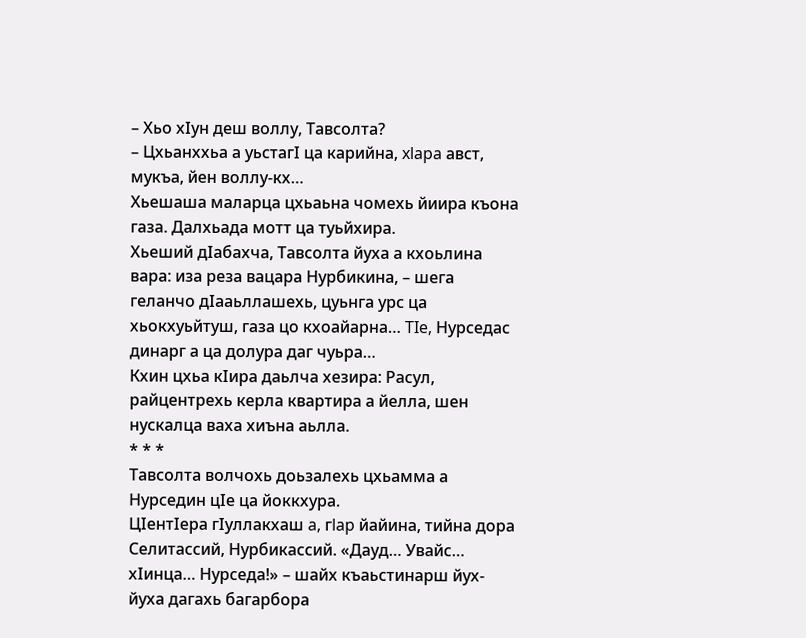– Хьо хIун деш воллу, Тавсолта?
– Цхьанххьа а уьстагI ца карийна, xlapa авст, мукъа, йен воллу-кх…
Хьешаша маларца цхьаьна чомехь йиира къона газа. Далхьада мотт ца туьйхира.
Хьеший дIабахча, Тавсолта йуха а кхоьлина вара: иза реза вацара Нурбикина, – шега геланчо дIааьллашехь, цуьнга урс ца хьокхуьйтуш, газа цо кхоайарна… TIe, Нурседас динарг а ца долура даг чуьра…
Кхин цхьа кIира даьлча хезира: Расул, райцентрехь керла квартира а йелла, шен нускалца ваха хиъна аьлла.
* * *
Тавсолта волчохь доьзалехь цхьамма а Нурседин цIе ца йоккхура.
ЦIентIера гIуллакхаш a, гlap йайина, тийна дора Селитассий, Нурбикассий. «Дауд… Увайс… хIинца… Нурседа!» – шайх къаьстинарш йух-йуха дагахь багарбора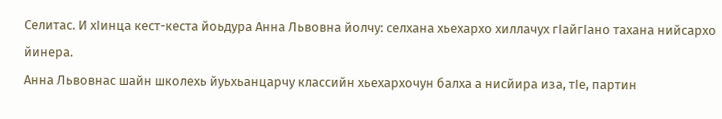Селитас. И хIинца кест-кеста йоьдура Анна Львовна йолчу: селхана хьехархо хиллачух гIайгIано тахана нийсархо йинера.
Анна Львовнас шайн школехь йуьхьанцарчу классийн хьехархочун балха а нисйира иза, тIе, партин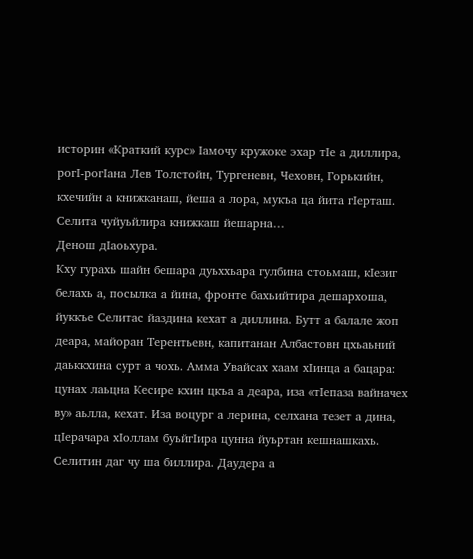историн «Краткий курс» Iамочу кружоке эхар тIе а диллира, рогI-рогIана Лев Толстойн, Тургеневн, Чеховн, Горькийн, кхечийн а книжканаш, йеша а лора, мукъа ца йита гIерташ. Селита чуйуьйлира книжкаш йешарна…
Денош дIаоьхура.
Кху гурахь шайн бешара дуьххьара гулбина стоьмаш, кIезиг белахь а, посылка а йина, фронте бахьийтира дешархоша, йуккъе Селитас йаздина кехат а диллина. Бутт а балале жоп деара, майоран Терентьевн, капитанан Албастовн цхьаьний даьккхина сурт а чохь. Амма Увайсах хаам хIинца а бацара: цунах лаьцна Кесире кхин цкъа а деара, иза «тIепаза вайначех ву» аьлла, кехат. Иза воцург а лерина, селхана тезет а дина, цIерачара хIоллам буьйгIира цунна йуьртан кешнашкахь.
Селитин даг чу ша биллира. Даудера а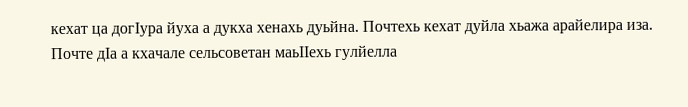кехат ца догIура йуха а дукха хенахь дуьйна. Почтехь кехат дуйла хьажа арайелира иза.
Почте дIа а кхачале сельсоветан маьIIехь гулйелла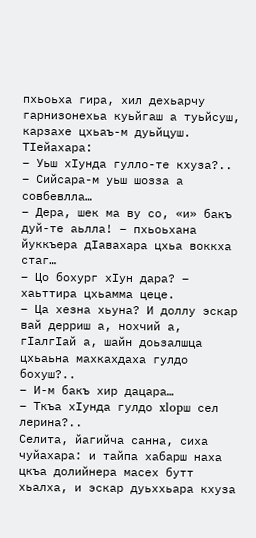пхьоьха гира, хил дехьарчу гарнизонехьа куьйгаш а туьйсуш, карзахе цхьаъ-м дуьйцуш. ТIейахара:
– Уьш хIунда гулло-те кхуза?..
– Сийсара-м уьш шозза а совбевлла…
– Дера, шек ма ву со, «и» бакъ дуй-те аьлла! – пхьоьхана йуккъера дIавахара цхьа воккха стаг…
– Цо бохург хIун дара? – хаьттира цхьамма цеце.
– Ца хезна хьуна? И доллу эскар вай дерриш а, нохчий а, гIалгIай а, шайн доьзалшца цхьаьна махкахдаха гулдо бохуш?..
– И-м бакъ хир дацара…
– Ткъа хIунда гулдо xlopш сел лерина?..
Селита, йагийча санна, сиха чуйахара: и тайпа хабарш наха цкъа долийнера масех бутт хьалха, и эскар дуьххьара кхуза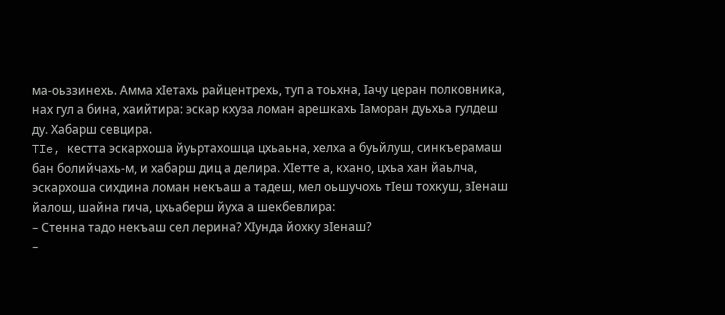ма-оьззинехь. Амма хIетахь райцентрехь, туп а тоьхна, Iачу церан полковника, нах гул а бина, хаийтира: эскар кхуза ломан арешкахь Iаморан дуьхьа гулдеш ду. Хабарш севцира.
TIe, кестта эскархоша йуьртахошца цхьаьна, хелха а буьйлуш, синкъерамаш бан болийчахь-м, и хабарш диц а делира. ХIетте а, кхано, цхьа хан йаьлча, эскархоша сихдина ломан некъаш а тадеш, мел оьшучохь тIеш тохкуш, зIенаш йалош, шайна гича, цхьаберш йуха а шекбевлира:
– Стенна тадо некъаш сел лерина? ХIунда йохку зIенаш?
–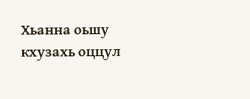Хьанна оьшу кхузахь оццул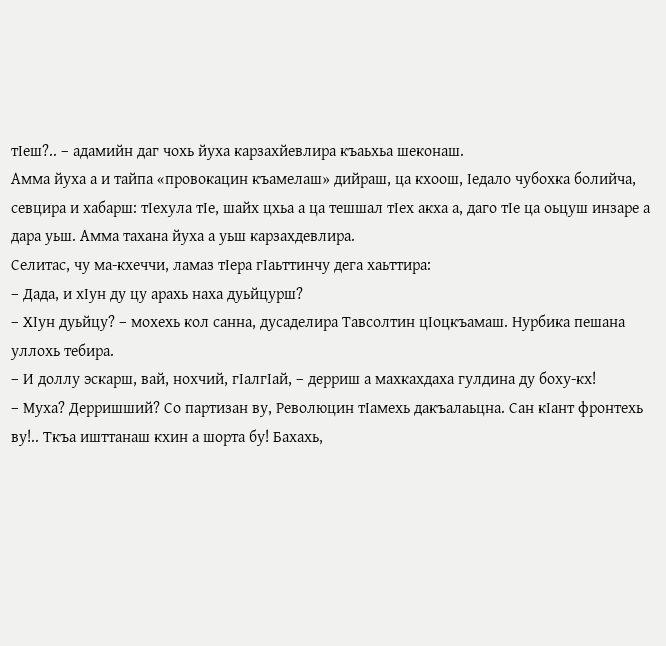тIеш?.. – адамийн даг чохь йуха карзахйевлира къаьхьа шеконаш.
Амма йуха а и тайпа «провокацин къамелаш» дийраш, ца кхоош, Iедало чубохка болийча, севцира и хабарш: тIехула тIе, шайх цхьа а ца тешшал тIех акха а, даго тIе ца оьцуш инзаре а дара уьш. Амма тахана йуха а уьш карзахдевлира.
Селитас, чу ма-кхеччи, ламаз тIера гIаьттинчу дега хаьттира:
– Дада, и хIун ду цу арахь наха дуьйцурш?
– ХIун дуьйцу? – мохехь кол санна, дусаделира Тавсолтин цIоцкъамаш. Нурбика пешана уллохь тебира.
– И доллу эскарш, вай, нохчий, гIалгIай, – дерриш а махкахдаха гулдина ду боху-кх!
– Муха? Дерришший? Со партизан ву, Революцин тIамехь дакъалаьцна. Сан кIант фронтехь ву!.. Ткъа ишттанаш кхин а шорта бу! Бахахь,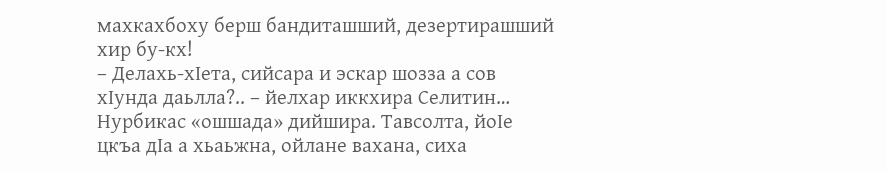махкахбоху берш бандиташший, дезертирашший хир бу-кх!
– Делахь-хIета, сийсара и эскар шозза а сов хIунда даьлла?.. – йелхар иккхира Селитин… Нурбикас «ошшада» дийшира. Тавсолта, йоIе цкъа дIа а хьаьжна, ойлане вахана, сиха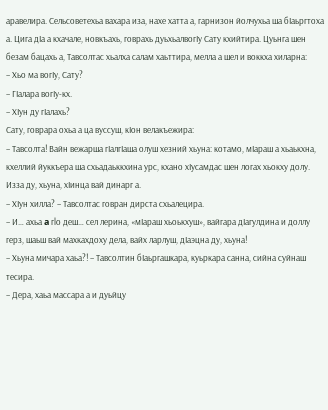аравелира. Сельсоветехьа вахара иза, нахе хатта а, гарнизон йолчухьа ша бIаьргтоха а. Цига дIа а кхачале, новкъахь, говрахь дуьхьалвогIу Сату кхийтира. Цуьнга шен безам бацахь а, Тавсолтас хьалха салам хаьттира, мелла а шел и воккха хиларна:
– Хьо ма вогIу, Сату?
– ГIалара вогIу-кх.
– ХIун ду гIалахь?
Сату, говрара охьа а ца вуссуш, кIон велакъежира:
– Тавсолта! Вайн вежарша гIалгIаша олуш хезний хьуна: котамо, мIараш а хьаькхна, кхеллий йуккъера ша схьадаьккхина урс, кхано хIусамдас шен логах хьокху долу. Изза ду, хьуна, хIинца вай динарг а.
– ХIун хилла? – Тавсолтас говран дирста схьалецира.
– И… ахьа a гlo деш… сел лерина, «мIараш хьоькхуш», вайгара дIагулдина и доллу герз, шаьш вай махкахдоху дела, вайх ларлуш, дIаэцна ду, хьуна!
– Хьуна мичара хаьа?! – Тавсолтин бIаьргашкара, куьркара санна, сийна суйнаш тесира.
– Дера, хаьа массара а и дуьйцу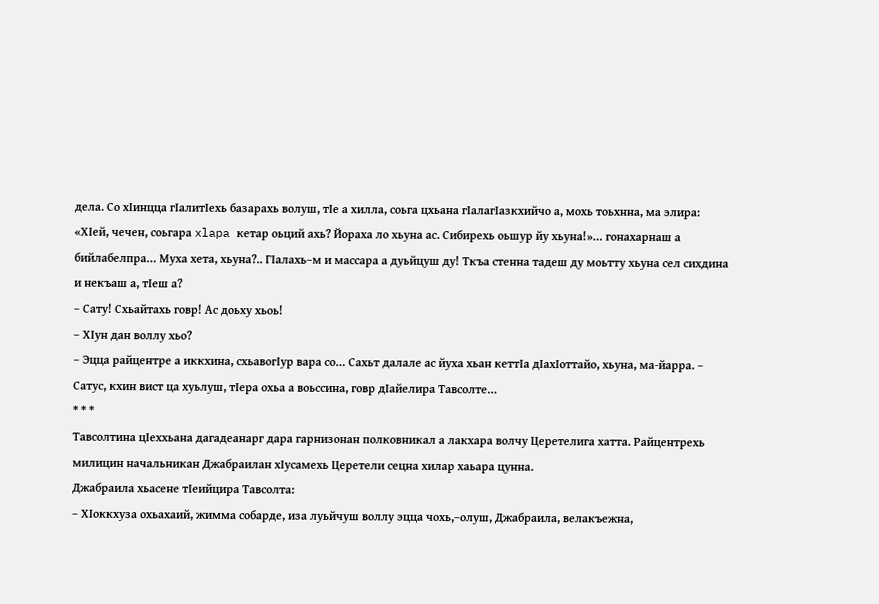дела. Со хIинцца гIалитIехь базарахь волуш, тIе а хилла, соьга цхьана гIалагIазкхийчо а, мохь тоьхнна, ма элира: «ХIей, чечен, соьгара xlapa кетар оьций ахь? Йораха ло хьуна ас. Сибирехь оьшур йу хьуна!»… гонахарнаш а бийлабелпра… Муха хета, хьуна?.. ГIалахь–м и массара а дуьйцуш ду! Ткъа стенна тадеш ду моьтту хьуна сел сихдина и некъаш а, тIеш а?
– Сату! Схьайтахь говр! Ас доьху хьоь!
– ХIун дан воллу хьо?
– Эцца райцентре а иккхина, схьавогIур вара со… Сахьт далале ас йуха хьан кеттIа дIахIоттайо, хьуна, ма-йарра. – Сатус, кхин вист ца хуьлуш, тIера охьа а воьссина, говр дIайелира Тавсолте…
* * *
Тавсолтина цIеххьана дагадеанарг дара гарнизонан полковникал а лакхара волчу Церетелига хатта. Райцентрехь милицин начальникан Джабраилан хIусамехь Церетели сецна хилар хаьара цунна.
Джабраила хьасене тIеийцира Тавсолта:
– ХIоккхуза охьахаий, жимма собарде, иза луьйчуш воллу эцца чохь,–олуш, Джабраила, велакъежна,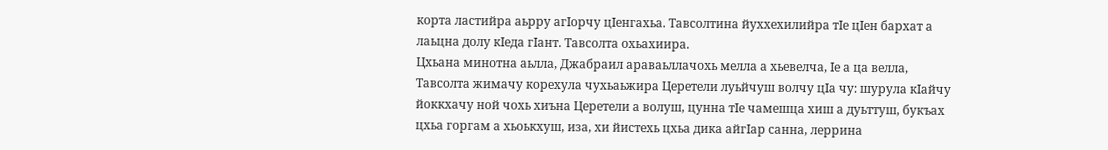корта ластийра аьрру агIорчу цIенгахьа. Тавсолтина йуххехилийра тIе цIен бархат а лаьцна долу кIеда гIант. Тавсолта охьахиира.
Цхьана минотна аьлла, Джабраил араваьллачохь мелла а хьевелча, Iе а ца велла, Тавсолта жимачу корехула чухьаьжира Церетели луьйчуш волчу цIа чу: шурула кIайчу йоккхачу ной чохь хиъна Церетели а волуш, цунна тIе чамешца хиш а дуьттуш, букъах цхьа горгам а хьоькхуш, иза, хи йистехь цхьа дика айгIар санна, леррина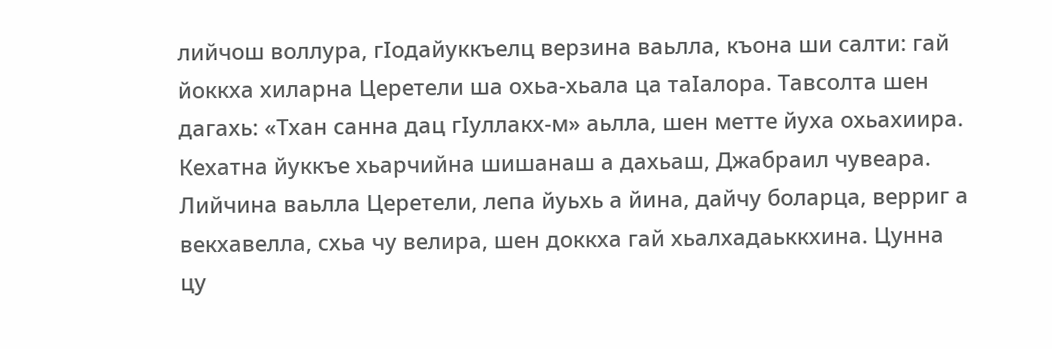лийчош воллура, гIодайуккъелц верзина ваьлла, къона ши салти: гай йоккха хиларна Церетели ша охьа-хьала ца таIалора. Тавсолта шен дагахь: «Тхан санна дац гIуллакх-м» аьлла, шен метте йуха охьахиира. Кехатна йуккъе хьарчийна шишанаш а дахьаш, Джабраил чувеара. Лийчина ваьлла Церетели, лепа йуьхь а йина, дайчу боларца, верриг а векхавелла, схьа чу велира, шен доккха гай хьалхадаьккхина. Цунна цу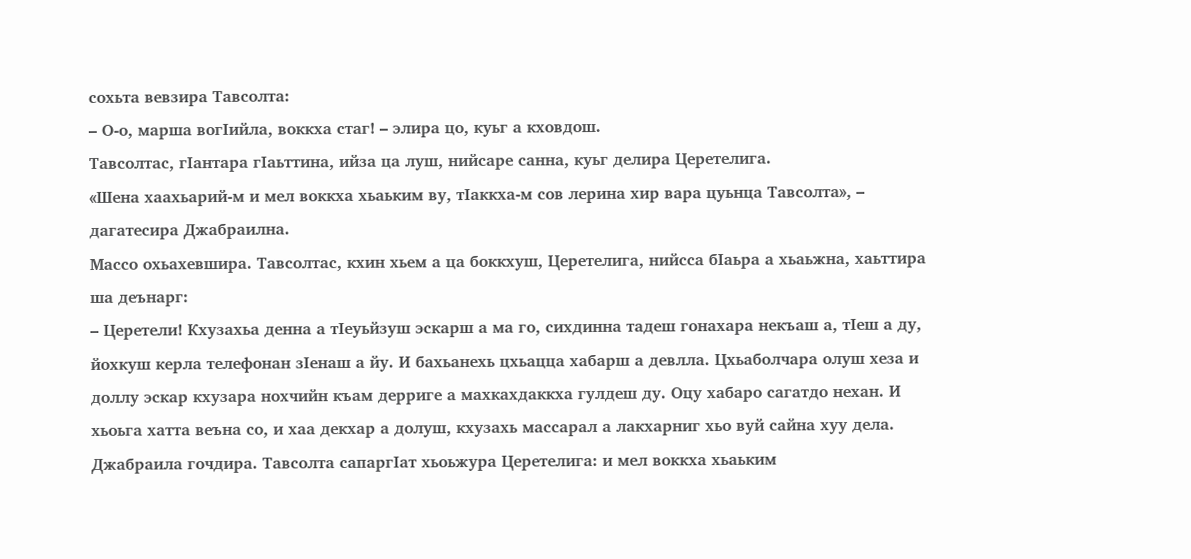сохьта вевзира Тавсолта:
– О-о, марша вогIийла, воккха стаг! – элира цо, куьг а кховдош.
Тавсолтас, гIантара гIаьттина, ийза ца луш, нийсаре санна, куьг делира Церетелига.
«Шена хаахьарий-м и мел воккха хьаьким ву, тIаккха-м сов лерина хир вара цуьнца Тавсолта», – дагатесира Джабраилна.
Массо охьахевшира. Тавсолтас, кхин хьем а ца боккхуш, Церетелига, нийсса бIаьра а хьаьжна, хаьттира ша деънарг:
– Церетели! Кхузахьа денна а тIеуьйзуш эскарш а ма го, сихдинна тадеш гонахара некъаш а, тIеш а ду, йохкуш керла телефонан зIенаш а йу. И бахьанехь цхьацца хабарш а девлла. Цхьаболчара олуш хеза и доллу эскар кхузара нохчийн къам дерриге а махкахдаккха гулдеш ду. Оцу хабаро сагатдо нехан. И хьоьга хатта веъна со, и хаа декхар а долуш, кхузахь массарал а лакхарниг хьо вуй сайна хуу дела.
Джабраила гочдира. Тавсолта сапаргIат хьоьжура Церетелига: и мел воккха хьаьким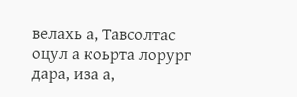велахь а, Тавсолтас оцул а коьрта лорург дара, иза а,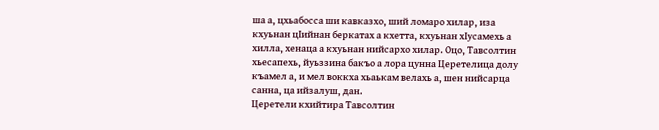ша а, цхьабосса ши кавказхо, ший ломаро хилар, иза кхуьнан цIийнан беркатах а кхетта, кхуьнан хIусамехь а хилла, хенаца а кхуьнан нийсархо хилар. Оцо, Тавсолтин хьесапехь, йуьззина бакъо а лора цунна Церетелица долу къамел а, и мел воккха хьаькам велахь а, шен нийсарца санна, ца ийзалуш, дан.
Церетели кхийтира Тавсолтин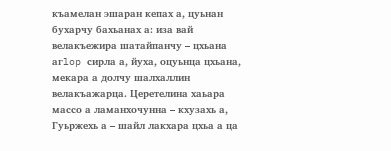къамелан эшаран кепах а, цуьнан бухарчу бахьанах а: иза вай велакъежира шатайпанчу – цхьана aгlop сирла а, йуха, оцуьнца цхьана, мекара а долчу шалхаллин велакъажарца. Церетелина хаьара массо а ламанхочунна – кхузахь а, Гуьржехь а – шайл лакхара цхьа а ца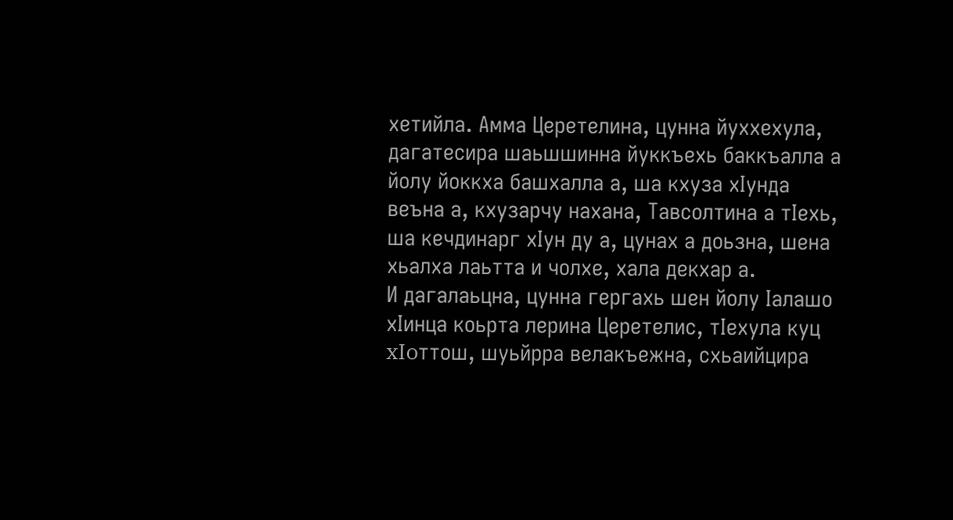хетийла. Амма Церетелина, цунна йуххехула, дагатесира шаьшшинна йуккъехь баккъалла а йолу йоккха башхалла а, ша кхуза хIунда веъна а, кхузарчу нахана, Тавсолтина а тIехь, ша кечдинарг хIун ду а, цунах а доьзна, шена хьалха лаьтта и чолхе, хала декхар а.
И дагалаьцна, цунна гергахь шен йолу Iалашо хIинца коьрта лерина Церетелис, тIехула куц xIoттош, шуьйрра велакъежна, схьаийцира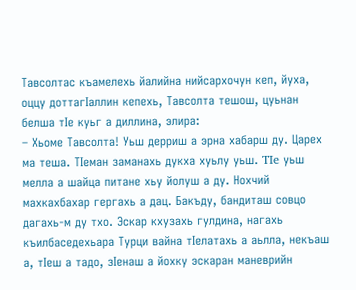Тавсолтас къамелехь йалийна нийсархочун кеп, йуха, оццу доттагIаллин кепехь, Тавсолта тешош, цуьнан белша тIе куьг а диллина, элира:
– Хьоме Тавсолта! Уьш дерриш а эрна хабарш ду. Царех ма теша. ТIеман заманахь дукха хуьлу уьш. TIe уьш мелла а шайца питане хьу йолуш а ду. Нохчий махкахбахар гергахь а дац. Бакъду, бандиташ совцо дагахь-м ду тхо. Эскар кхузахь гулдина, нагахь къилбаседехьара Турци вайна тIелатахь а аьлла, некъаш а, тIеш а тадо, зIенаш а йохку эскаран маневрийн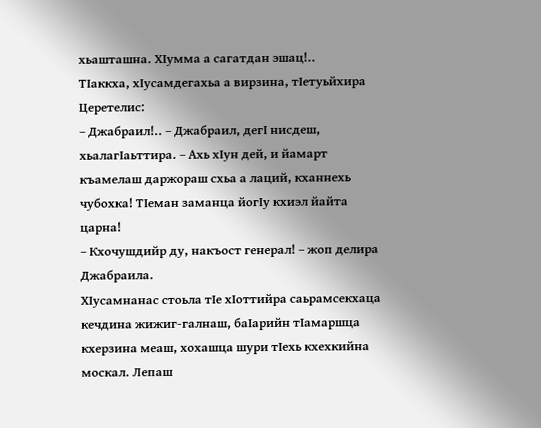хьашташна. ХIумма а сагатдан эшац!..
ТIаккха, хIусамдегахьа а вирзина, тIетуьйхира Церетелис:
– Джабраил!.. – Джабраил, дегI нисдеш, хьалагIаьттира. – Ахь хIун дей, и йамарт къамелаш даржораш схьа а лаций, кханнехь чубохка! ТIеман заманца йогIу кхиэл йайта царна!
– Кхочушдийр ду, накъост генерал! – жоп делира Джабраила.
ХIусамнанас стоьла тIе хIоттийра саьрамсекхаца кечдина жижиг-галнаш, баIарийн тIамаршца кхерзина меаш, хохашца шури тIехь кхехкийна москал. Лепаш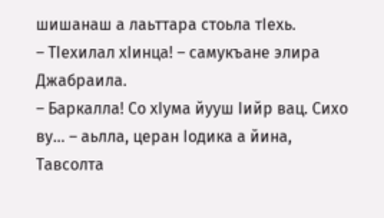шишанаш а лаьттара стоьла тIехь.
– ТIехилал хIинца! – самукъане элира Джабраила.
– Баркалла! Со хIума йууш Iийр вац. Сихо ву… – аьлла, церан Iодика а йина, Тавсолта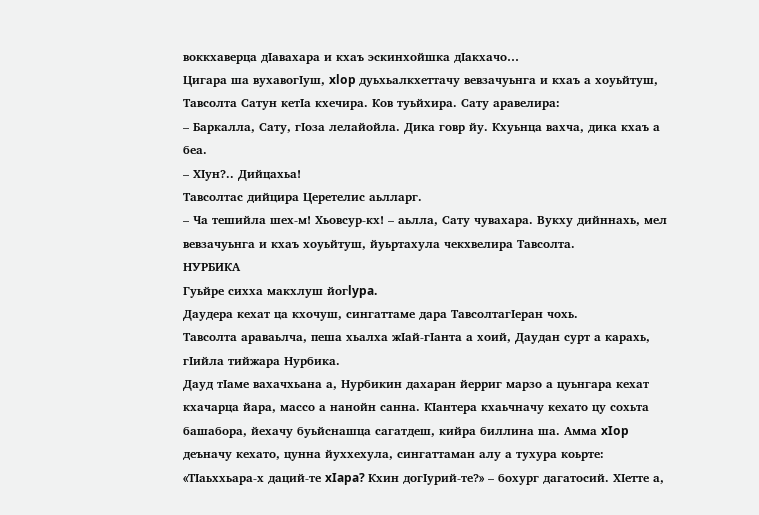воккхаверца дIавахара и кхаъ эскинхойшка дIакхачо…
Цигара ша вухавогIуш, xlop дуьхьалкхеттачу вевзачуьнга и кхаъ а хоуьйтуш, Тавсолта Сатун кетIа кхечира. Ков туьйхира. Сату аравелира:
– Баркалла, Сату, гIоза лелайойла. Дика говр йу. Кхуьнца вахча, дика кхаъ а беа.
– ХIун?.. Дийцахьа!
Тавсолтас дийцира Церетелис аьлларг.
– Ча тешийла шех-м! Хьовсур-кх! – аьлла, Сату чувахара. Вукху дийннахь, мел вевзачуьнга и кхаъ хоуьйтуш, йуьртахула чекхвелира Тавсолта.
НУРБИКА
Гуьйре сихха макхлуш йoгlypa.
Даудера кехат ца кхочуш, сингаттаме дара ТавсолтагIеран чохь.
Тавсолта араваьлча, пеша хьалха жIай-гIанта а хоий, Даудан сурт а карахь, гIийла тийжара Нурбика.
Дауд тIаме вахачхьана а, Нурбикин дахаран йерриг марзо а цуьнгара кехат кхачарца йара, массо а нанойн санна. КIантера кхаьчначу кехато цу сохьта башабора, йехачу буьйснашца сагатдеш, кийра биллина ша. Амма xIop деъначу кехато, цунна йуххехула, сингаттаман алу а тухура коьрте: «ТIаьххьара-х даций-те xIapa? Кхин догIурий-те?» – бохург дагатосий. ХIетте а,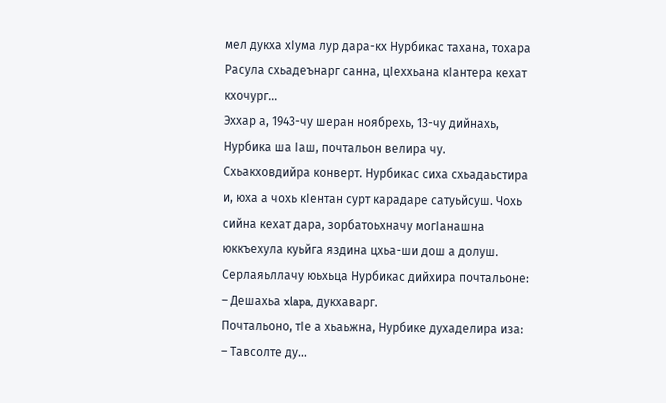мел дукха хIума лур дара-кх Нурбикас тахана, тохара Расула схьадеънарг санна, цIеххьана кIантера кехат кхочург…
Эххар а, 1943-чу шеран ноябрехь, 13-чу дийнахь, Нурбика ша Iаш, почтальон велира чу. Схьакховдийра конверт. Нурбикас сиха схьадаьстира и, юха а чохь кIентан сурт карадаре сатуьйсуш. Чохь сийна кехат дара, зорбатоьхначу могIанашна юккъехула куьйга яздина цхьа-ши дош а долуш. Серлаяьллачу юьхьца Нурбикас дийхира почтальоне:
– Дешахьа xlapa, дукхаварг.
Почтальоно, тIе а хьаьжна, Нурбике духаделира иза:
– Тавсолте ду…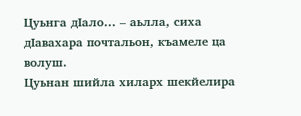Цуьнга дIало… – аьлла, сиха дIавахара почтальон, къамеле ца волуш.
Цуьнан шийла хиларх шекйелира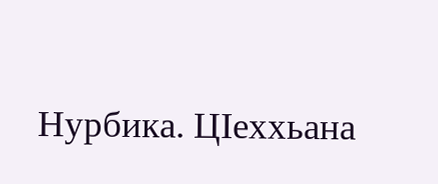Нурбика. ЦIеххьана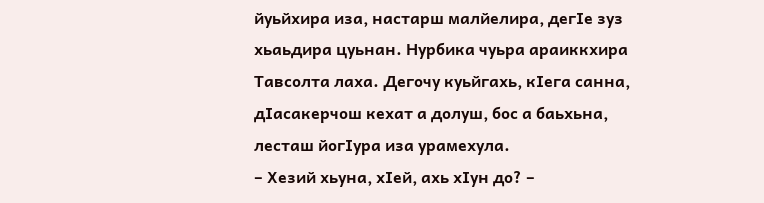йуьйхира иза, настарш малйелира, дегIе зуз хьаьдира цуьнан. Нурбика чуьра араиккхира Тавсолта лаха. Дегочу куьйгахь, кIега санна, дIасакерчош кехат а долуш, бос а баьхьна, лесташ йогIура иза урамехула.
– Хезий хьуна, хIей, ахь хIун до? –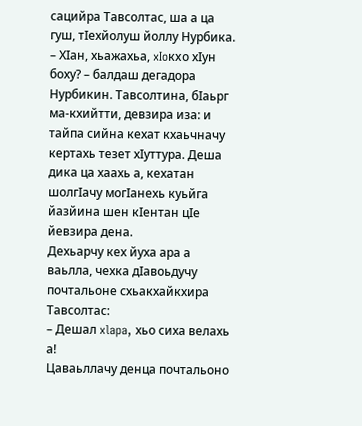сацийра Тавсолтас, ша а ца гуш, тIехйолуш йоллу Нурбика.
– ХIан, хьажахьа, xIoкxo хIун боху? – балдаш дегадора Нурбикин. Тавсолтина, бIаьрг ма-кхийтти, девзира иза: и тайпа сийна кехат кхаьчначу кертахь тезет хIуттура. Деша дика ца хаахь а, кехатан шолгIачу могIанехь куьйга йазйина шен кIентан цIе йевзира дена.
Дехьарчу кех йуха ара а ваьлла, чехка дIавоьдучу почтальоне схьакхайкхира Тавсолтас:
– Дешал xlapa, хьо сиха велахь а!
Цаваьллачу денца почтальоно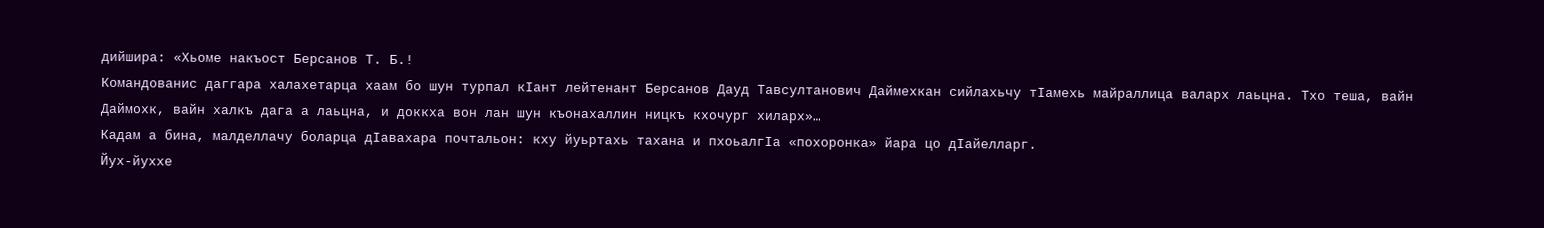дийшира: «Хьоме накъост Берсанов Т. Б.!
Командованис даггара халахетарца хаам бо шун турпал кIант лейтенант Берсанов Дауд Тавсултанович Даймехкан сийлахьчу тIамехь майраллица валарх лаьцна. Тхо теша, вайн Даймохк, вайн халкъ дага а лаьцна, и доккха вон лан шун къонахаллин ницкъ кхочург хиларх»…
Кадам а бина, малделлачу боларца дIавахара почтальон: кху йуьртахь тахана и пхоьалгIа «похоронка» йара цо дIайелларг.
Йух-йуххе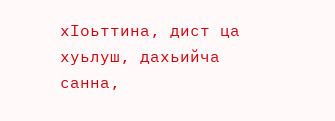хIоьттина, дист ца хуьлуш, дахьийча санна,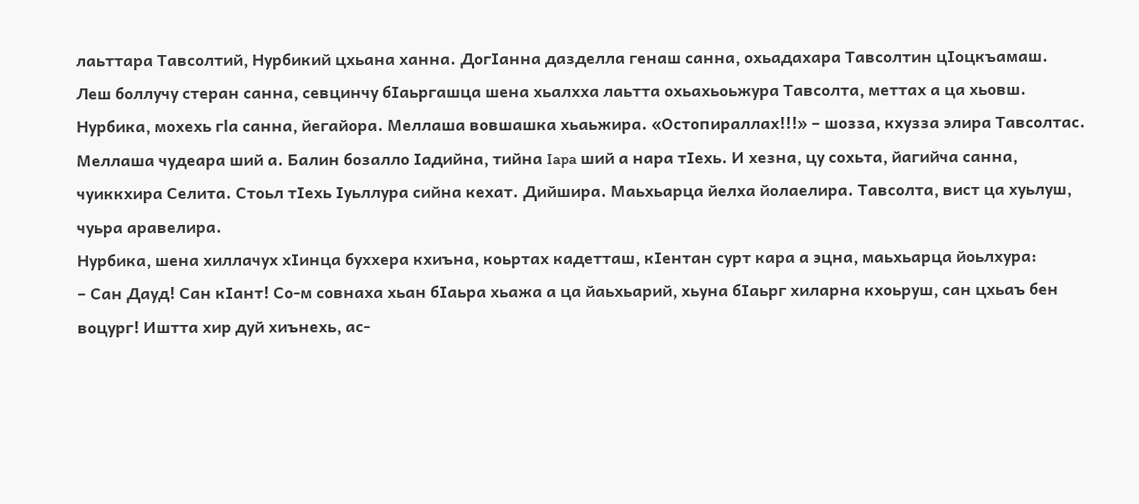лаьттара Тавсолтий, Нурбикий цхьана ханна. ДогIанна дазделла генаш санна, охьадахара Тавсолтин цIоцкъамаш. Леш боллучу стеран санна, севцинчу бIаьргашца шена хьалхха лаьтта охьахьоьжура Тавсолта, меттах а ца хьовш. Нурбика, мохехь гla санна, йегайора. Меллаша вовшашка хьаьжира. «Остопираллах!!!» – шозза, кхузза элира Тавсолтас. Меллаша чудеара ший а. Балин бозалло Iадийна, тийна Iapa ший а нара тIехь. И хезна, цу сохьта, йагийча санна, чуиккхира Селита. Стоьл тIехь Iуьллура сийна кехат. Дийшира. Маьхьарца йелха йолаелира. Тавсолта, вист ца хуьлуш, чуьра аравелира.
Нурбика, шена хиллачух хIинца буххера кхиъна, коьртах кадетташ, кIентан сурт кара а эцна, маьхьарца йоьлхура:
– Сан Дауд! Сан кIант! Со-м совнаха хьан бIаьра хьажа а ца йаьхьарий, хьуна бIаьрг хиларна кхоьруш, сан цхьаъ бен воцург! Иштта хир дуй хиънехь, ас-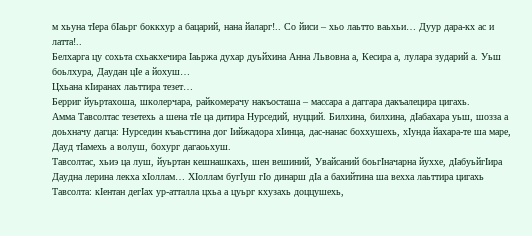м хьуна тIера бIаьрг боккхур а бацарий, нана йаларг!.. Со йиси – хьо лаьтто ваьхьи… Дуур дара-кх ас и латта!..
Белхарга цу сохьта схьакхечира Iаьржа духар дуьйхина Анна Львовна а, Кесира а, лулара зударий а. Уьш боьлхура, Даудан цIе а йохуш…
Цхьана кIиранах лаьттира тезет…
Берриг йуьртахоша, школерчара, райкомерачу накъосташа – массара а даггара дакъалецира цигахь.
Амма Тавсолтас тезетехь а шена тIе ца дитира Нурседий, нуцций. Билхина, билхина, дIабахара уьш, шозза а доьхначу дагца: Нурседин къаьсттина дог Iийжадора хIинца, дас-нанас боххушехь, хIунда йахара-те ша маре, Дауд тIамехь а волуш, бохург дагаоьхуш.
Тавсолтас, хьиэ ца луш, йуьртан кешнашкахь, шен вешиний, Увайсаний боьгIначарна йуххе, дIабуьйгIира Даудна лерина лекха хIоллам… ХIоллам бугIуш гIo динарш дIа а бахийтина ша вехха лаьттира цигахь Тавсолта: кIентан дегIах ур-атталла цхьа а цуьрг кхузахь доццушехь,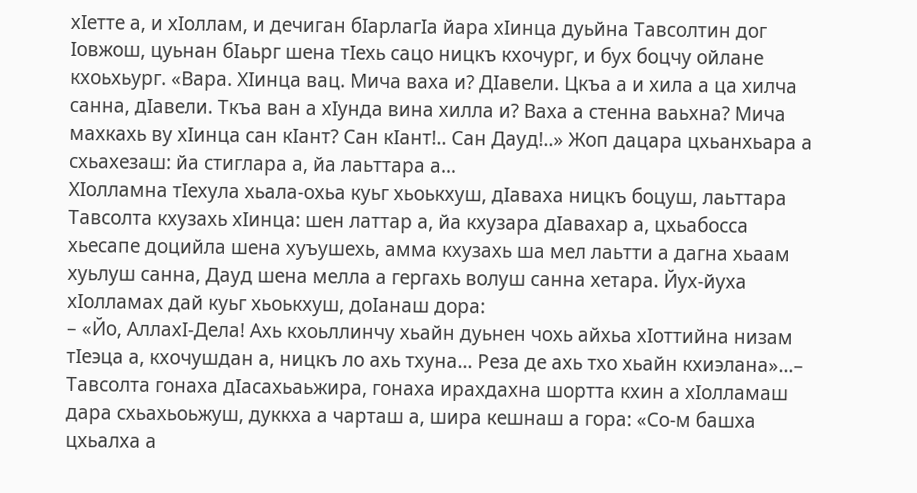хIетте а, и хIоллам, и дечиган бIарлагIа йара хIинца дуьйна Тавсолтин дог Iовжош, цуьнан бIаьрг шена тIехь сацо ницкъ кхочург, и бух боцчу ойлане кхоьхьург. «Вара. ХIинца вац. Мича ваха и? ДIавели. Цкъа а и хила а ца хилча санна, дIавели. Ткъа ван а хIунда вина хилла и? Ваха а стенна ваьхна? Мича махкахь ву хIинца сан кIант? Сан кIант!.. Сан Дауд!..» Жоп дацара цхьанхьара а схьахезаш: йа стиглара а, йа лаьттара а…
ХIолламна тIехула хьала-охьа куьг хьоькхуш, дIаваха ницкъ боцуш, лаьттара Тавсолта кхузахь хIинца: шен латтар а, йа кхузара дIавахар а, цхьабосса хьесапе доцийла шена хуъушехь, амма кхузахь ша мел лаьтти а дагна хьаам хуьлуш санна, Дауд шена мелла а гергахь волуш санна хетара. Йух-йуха хIолламах дай куьг хьоькхуш, доIанаш дора:
– «Йо, АллахI-Дела! Ахь кхоьллинчу хьайн дуьнен чохь айхьа хIоттийна низам тIеэца а, кхочушдан а, ницкъ ло ахь тхуна… Реза де ахь тхо хьайн кхиэлана»…– Тавсолта гонаха дIасахьаьжира, гонаха ирахдахна шортта кхин а хIолламаш дара схьахьоьжуш, дуккха а чарташ а, шира кешнаш а гора: «Со-м башха цхьалха а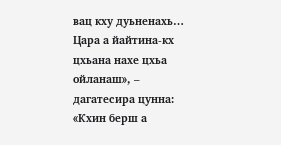вац кху дуьненахь… Цара а йайтина-кх цхьана нахе цхьа ойланаш», – дагатесира цунна: «Кхин берш а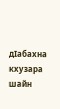дIабахна кхузара шайн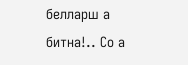белларш а битна!.. Со а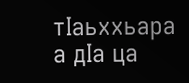тIаьххьара а дIа ца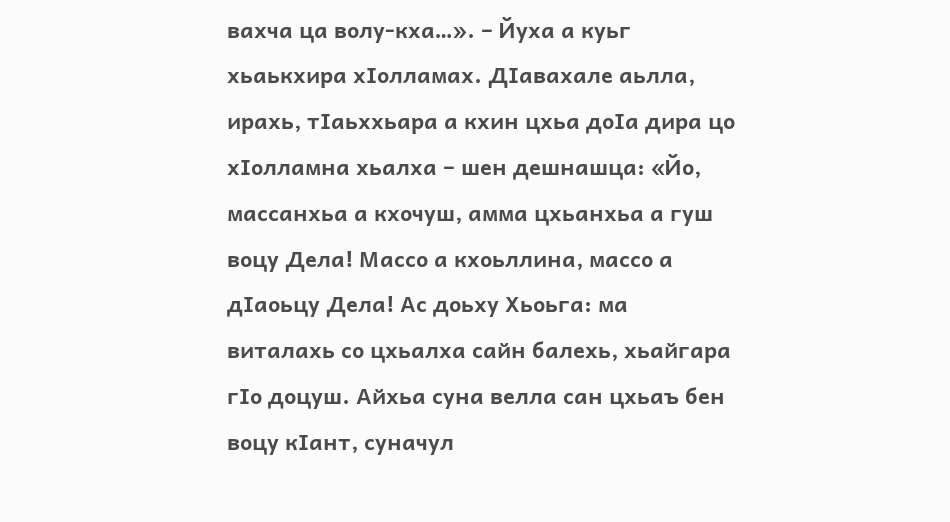вахча ца волу-кха…». – Йуха а куьг хьаькхира хIолламах. ДIавахале аьлла, ирахь, тIаьххьара а кхин цхьа доIа дира цо хIолламна хьалха – шен дешнашца: «Йо, массанхьа а кхочуш, амма цхьанхьа а гуш воцу Дела! Массо а кхоьллина, массо а дIаоьцу Дела! Ас доьху Хьоьга: ма виталахь со цхьалха сайн балехь, хьайгара гIo доцуш. Айхьа суна велла сан цхьаъ бен воцу кIант, суначул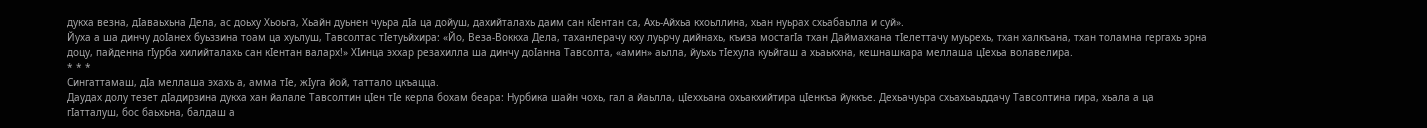дукха везна, дIаваьхьна Дела, ас доьху Хьоьга, Хьайн дуьнен чуьра дIа ца дойуш, дахийталахь даим сан кIентан са, Ахь-Айхьа кхоьллина, хьан нуьрах схьабаьлла и суй».
Йуха а ша динчу доIанех буьззина тоам ца хуьлуш, Тавсолтас тIетуьйхира: «Йо, Веза-Воккха Дела, таханлерачу кху луьрчу дийнахь, къиза мостагIа тхан Даймахкана тIелеттачу муьрехь, тхан халкъана, тхан толамна гергахь эрна доцу, пайденна гIурба хилийталахь сан кIентан валарх!» ХIинца эххар резахилла ша динчу доIанна Тавсолта, «амин» аьлла, йуьхь тIехула куьйгаш а хьаькхна, кешнашкара меллаша цIехьа волавелира.
* * *
Сингаттамаш, дIа меллаша эхахь а, амма тIе, жIуга йой, таттало цкъацца.
Даудах долу тезет дIадирзина дукха хан йалале Тавсолтин цIен тIе керла бохам беара: Нурбика шайн чохь, гал а йаьлла, цIеххьана охьакхийтира цIенкъа йуккъе. Дехьачуьра схьахьаьддачу Тавсолтина гира, хьала а ца гIатталуш, бос баьхьна, балдаш а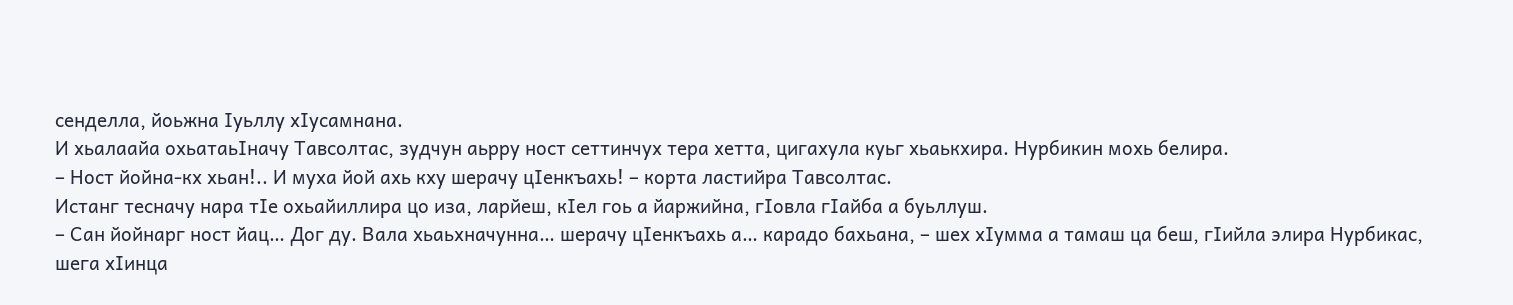сенделла, йоьжна Iуьллу хIусамнана.
И хьалаайа охьатаьIначу Тавсолтас, зудчун аьрру ност сеттинчух тера хетта, цигахула куьг хьаькхира. Нурбикин мохь белира.
– Ност йойна-кх хьан!.. И муха йой ахь кху шерачу цIенкъахь! – корта ластийра Тавсолтас.
Истанг тесначу нара тIе охьайиллира цо иза, ларйеш, кIел гоь а йаржийна, гIовла гIайба а буьллуш.
– Сан йойнарг ност йац… Дог ду. Вала хьаьхначунна… шерачу цIенкъахь а… карадо бахьана, – шех хIумма а тамаш ца беш, гIийла элира Нурбикас, шега хIинца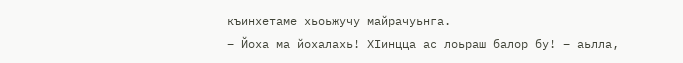къинхетаме хьоьжучу майрачуьнга.
– Йоха ма йохалахь! ХIинцца ас лоьраш балор бу! – аьлла,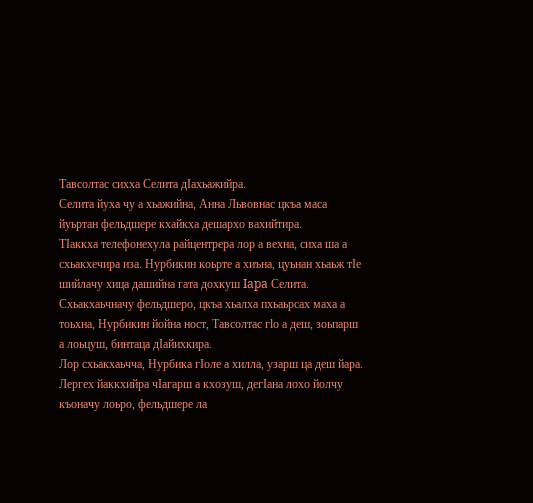Тавсолтас сихха Селита дIахьажийра.
Селита йуха чу а хьажийна, Анна Львовнас цкъа маса йуьртан фельдшере кхайкха дешархо вахийтира.
ТIаккха телефонехула райцентрера лор а вехна, сиха ша а схьакхечира иза. Нурбикин коьрте а хиъна, цуьнан хьаьж тIе шийлачу хица дашийна гата дохкуш Iapa Селита.
Схьакхаьчначу фельдшеро, цкъа хьалха пхьаьрсах маха а тоьхна, Нурбикин йойна ност, Тавсолтас гlo а деш, зоьпарш а лоьцуш, бинтаца дIайихкира.
Лор схьакхаьчча, Нурбика гIоле а хилла, узарш ца деш йара.
Лергех йаккхийра чIагарш а кхозуш, дегIана лохо йолчу къоначу лоьро, фельдшере ла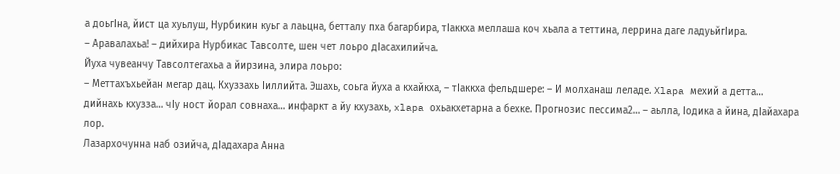а доьгIна, йист ца хуьлуш, Нурбикин куьг а лаьцна, бетталу пха багарбира, тIаккха меллаша коч хьала а теттина, леррина даге ладуьйгIира.
– Аравалахьа! – дийхира Нурбикас Тавсолте, шен чет лоьро дIасахилийча.
Йуха чувеанчу Тавсолтегахьа а йирзина, элира лоьро:
– Меттахъхьейан мегар дац. Кхуззахь Iиллийта. Эшахь, соьга йуха а кхайкха, – тIаккха фельдшере: – И молханаш леладе. Xlapa мехий а детта… дийнахь кхузза… чIу ност йорал совнаха… инфаркт а йу кхузахь, xlapa охьакхетарна а бехке. Прогнозис пессима2… – аьлла, Iодика а йина, дIайахара лор.
Лазархочунна наб озийча, дIадахара Анна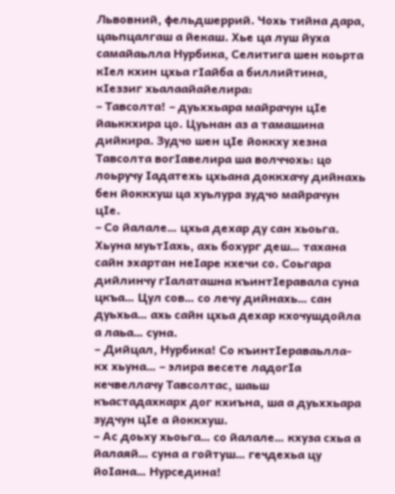Львовний, фельдшеррий. Чохь тийна дара, цаьпцалгаш а йекаш. Хье ца луш йуха самайаьлла Нурбика, Селитига шен коьрта кIел кхин цхьа гIайба а биллийтина, кIеззиг хьалаайайелира:
– Тавсолта! – дуьххьара майрачун цIе йаьккхира цо. Цуьнан аз а тамашина дийкира. Зудчо шен цIе йоккху хезна Тавсолта вогIавелира ша волччохь: цо лоьручу Iадатехь цхьана доккхачу дийнахь бен йоккхуш ца хуьлура зудчо майрачун цIе.
– Со йалале… цхьа дехар ду сан хьоьга. Хьуна муьтIахь, ахь бохург деш… тахана сайн эхартан неIаре кхечи со. Соьгара дийлинчу гIалаташна къинтIеравала суна цкъа… Цул сов… со лечу дийнахь… сан дуьхьа… ахь сайн цхьа дехар кхочушдойла а лаьа… суна.
– Дийцал, Нурбика! Со къинтIераваьлла-кх хьуна… – элира весете ладогIа кечвеллачу Тавсолтас, шаьш къастадахкарх дог кхиъна, ша а дуьххьара зудчун цIе а йоккхуш.
– Ас доьху хьоьга… со йалале… кхуза схьа а йалаяй… суна а гойтуш… гечдехьа цу йоIана… Нурседина!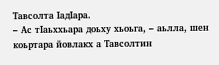Тавсолта IадIара.
– Ас тIаьххьара доьху хьоьга, – аьлла, шен коьртара йовлакх а Тавсолтин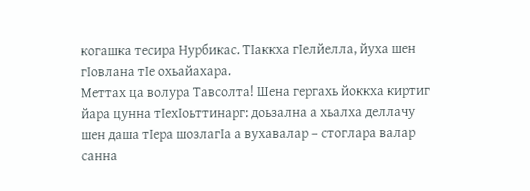когашка тесира Нурбикас. ТIаккха гIелйелла, йуха шен гIовлана тIе охьайахара.
Меттах ца волура Тавсолта! Шена гергахь йоккха киртиг йара цунна тIехIоьттинарг: доьзална а хьалха деллачу шен даша тIера шозлагIа а вухавалар – стоглара валар санна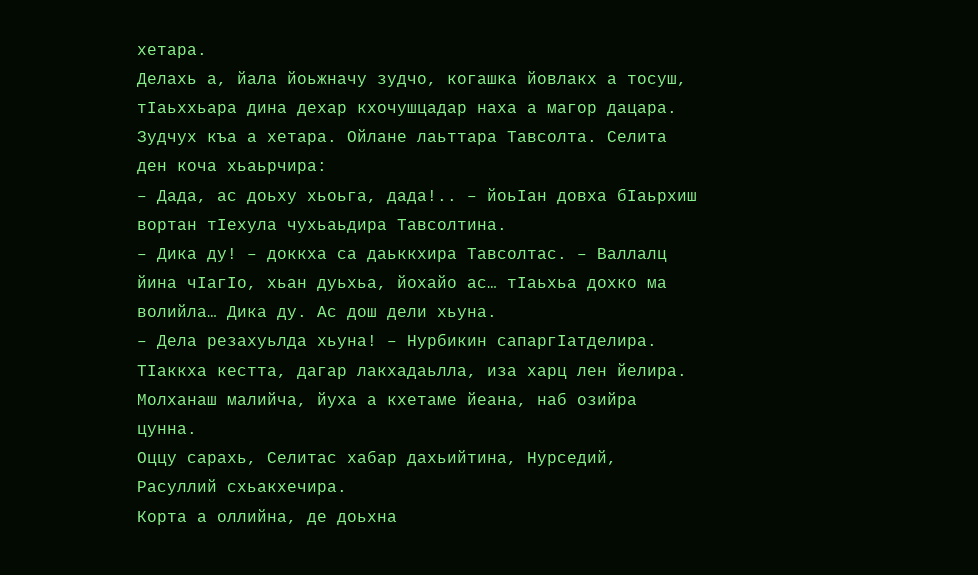хетара.
Делахь а, йала йоьжначу зудчо, когашка йовлакх а тосуш, тIаьххьара дина дехар кхочушцадар наха а магор дацара. Зудчух къа а хетара. Ойлане лаьттара Тавсолта. Селита ден коча хьаьрчира:
– Дада, ас доьху хьоьга, дада!.. – йоьIан довха бIаьрхиш вортан тIехула чухьаьдира Тавсолтина.
– Дика ду! – доккха са даьккхира Тавсолтас. – Валлалц йина чIагIо, хьан дуьхьа, йохайо ас… тIаьхьа дохко ма волийла… Дика ду. Ас дош дели хьуна.
– Дела резахуьлда хьуна! – Нурбикин сапаргIатделира. ТIаккха кестта, дагар лакхадаьлла, иза харц лен йелира. Молханаш малийча, йуха а кхетаме йеана, наб озийра цунна.
Оццу сарахь, Селитас хабар дахьийтина, Нурседий, Расуллий схьакхечира.
Корта а оллийна, де доьхна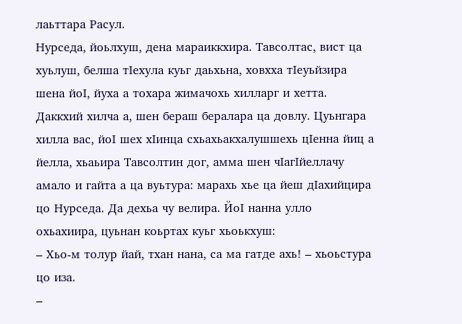лаьттара Расул.
Нурседа, йоьлхуш, дена мараиккхира. Тавсолтас, вист ца хуьлуш, белша тIехула куьг даьхьна, ховхха тIеуьйзира шена йоI, йуха а тохара жимачохь хилларг и хетта.
Даккхий хилча а, шен бераш бералара ца довлу. Цуьнгара хилла вас, йоI шех хIинца схьахьакхалушшехь цIенна йиц а йелла, хьаьира Тавсолтин дог, амма шен чIагIйеллачу амало и гайта а ца вуьтура: марахь хье ца йеш дIахийцира цо Нурседа. Да дехьа чу велира. ЙоI нанна улло охьахиира, цуьнан коьртах куьг хьоькхуш:
– Хьо-м толур йай, тхан нана, са ма гатде ахь! – хьоьстура цо иза.
–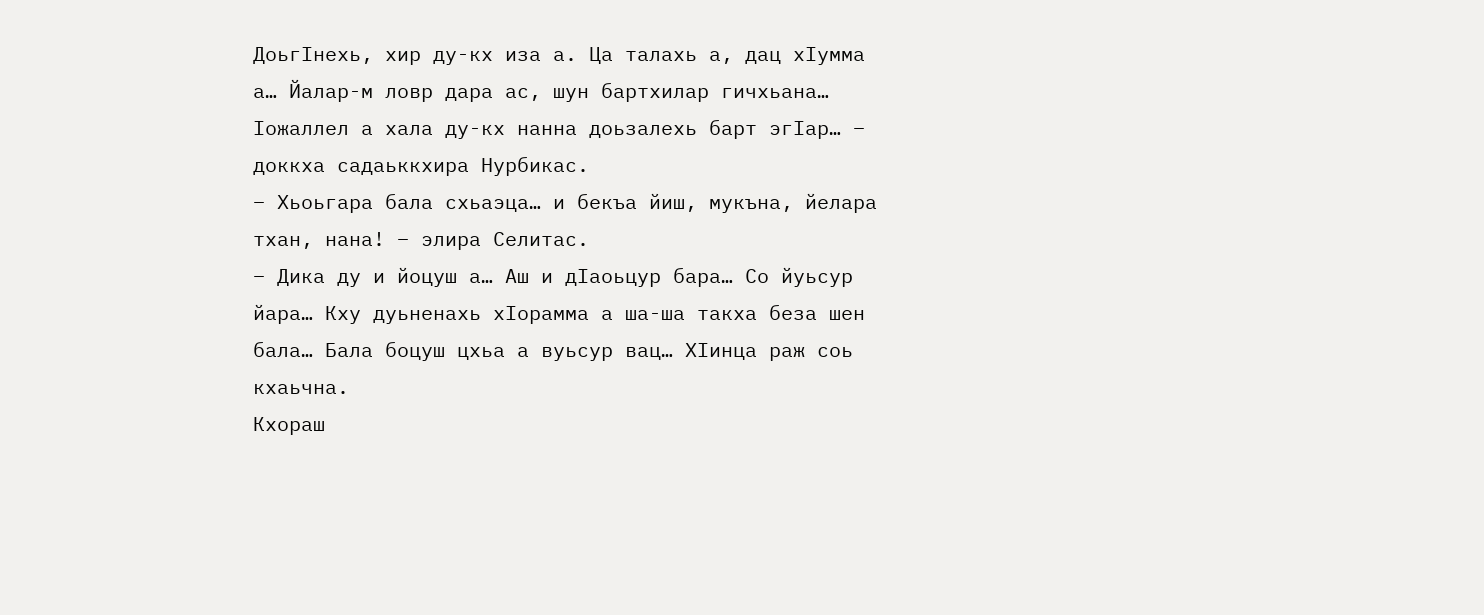ДоьгIнехь, хир ду-кх иза а. Ца талахь а, дац хIумма а… Йалар-м ловр дара ас, шун бартхилар гичхьана… Iожаллел а хала ду-кх нанна доьзалехь барт эгIар… – доккха садаьккхира Нурбикас.
– Хьоьгара бала схьаэца… и бекъа йиш, мукъна, йелара тхан, нана! – элира Селитас.
– Дика ду и йоцуш а… Аш и дIаоьцур бара… Со йуьсур йара… Кху дуьненахь хIорамма а ша-ша такха беза шен бала… Бала боцуш цхьа а вуьсур вац… ХIинца paж соь кхаьчна.
Кхораш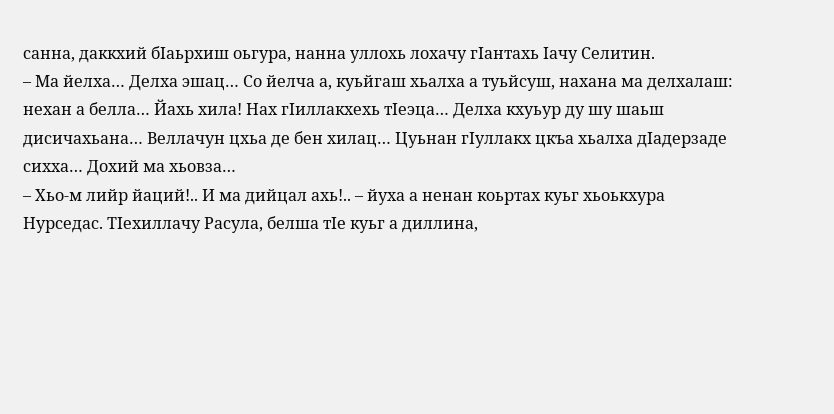санна, даккхий бIаьрхиш оьгура, нанна уллохь лохачу гIантахь Iачу Селитин.
– Ма йелха… Делха эшац… Со йелча а, куьйгаш хьалха а туьйсуш, нахана ма делхалаш: нехан а белла… Йахь хила! Нах гIиллакхехь тIеэца… Делха кхуьур ду шу шаьш дисичахьана… Веллачун цхьа де бен хилац… Цуьнан гIуллакх цкъа хьалха дIадерзаде сихха… Дохий ма хьовза…
– Хьо-м лийр йаций!.. И ма дийцал ахь!.. – йуха а ненан коьртах куьг хьоькхура Нурседас. ТIехиллачу Расула, белша тIе куьг а диллина,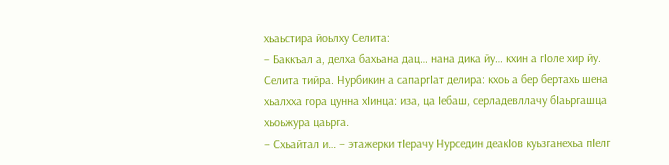хьаьстира йоьлху Селита:
– Баккъал а, делха бахьана дац… нана дика йу… кхин а гIоле хир йу.
Селита тийра. Нурбикин а сапаргIат делира: кхоь а бер бертахь шена хьалхха гора цунна хIинца: иза, ца Iебаш, серладевллачу бIаьргашца хьоьжура цаьрга.
– Схьайтал и… – этажерки тIерачу Нурседин деакIов куьзганехьа пIелг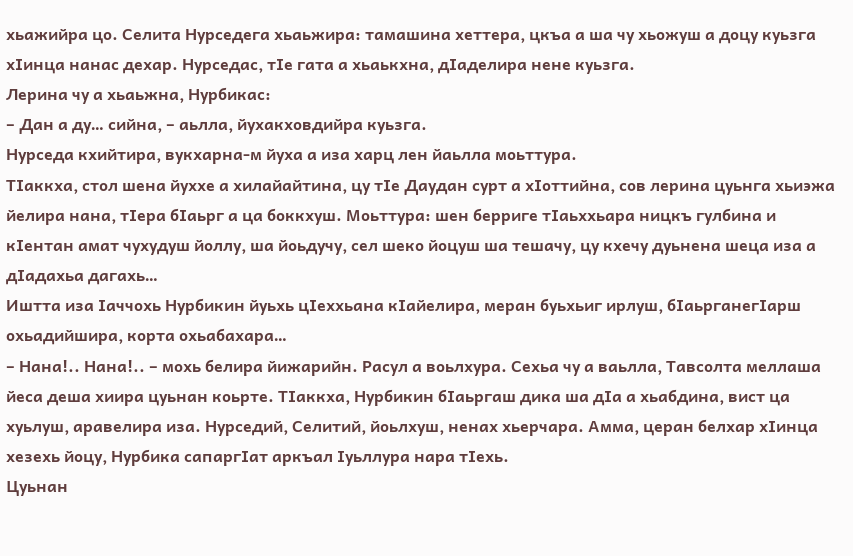хьажийра цо. Селита Нурседега хьаьжира: тамашина хеттера, цкъа а ша чу хьожуш а доцу куьзга хIинца нанас дехар. Нурседас, тIе гата а хьаькхна, дIаделира нене куьзга.
Лерина чу а хьаьжна, Нурбикас:
– Дан а ду… сийна, – аьлла, йухакховдийра куьзга.
Нурседа кхийтира, вукхарна-м йуха а иза харц лен йаьлла моьттура.
ТIаккха, стол шена йуххе а хилайайтина, цу тIе Даудан сурт а хIоттийна, сов лерина цуьнга хьиэжа йелира нана, тIера бIаьрг а ца боккхуш. Моьттура: шен берриге тIаьххьара ницкъ гулбина и кIентан амат чухудуш йоллу, ша йоьдучу, сел шеко йоцуш ша тешачу, цу кхечу дуьнена шеца иза а дIадахьа дагахь…
Иштта иза Iаччохь Нурбикин йуьхь цIеххьана кIайелира, меран буьхьиг ирлуш, бIаьрганегIарш охьадийшира, корта охьабахара…
– Нана!.. Нана!.. – мохь белира йижарийн. Расул а воьлхура. Сехьа чу а ваьлла, Тавсолта меллаша йеса деша хиира цуьнан коьрте. ТIаккха, Нурбикин бIаьргаш дика ша дIа а хьабдина, вист ца хуьлуш, аравелира иза. Нурседий, Селитий, йоьлхуш, ненах хьерчара. Амма, церан белхар хIинца хезехь йоцу, Нурбика сапаргIат аркъал Iуьллура нара тIехь.
Цуьнан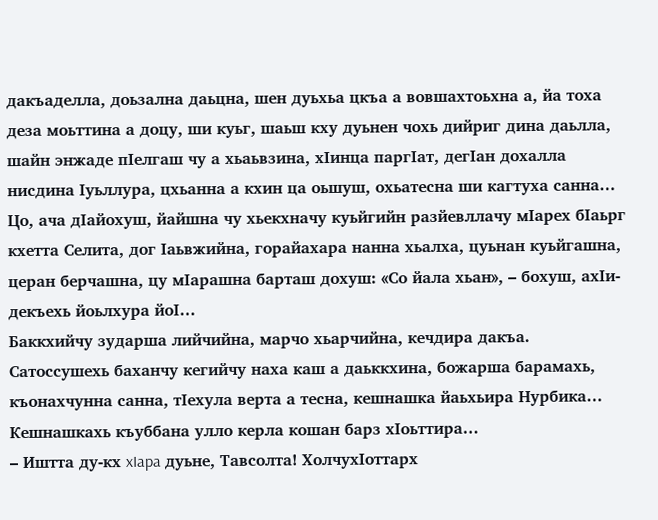дакъаделла, доьзална даьцна, шен дуьхьа цкъа а вовшахтоьхна а, йа тоха деза моьттина а доцу, ши куьг, шаьш кху дуьнен чохь дийриг дина даьлла, шайн энжаде пIелгаш чу а хьаьвзина, хIинца паргIат, дегIан дохалла нисдина Iуьллура, цхьанна а кхин ца оьшуш, охьатесна ши кагтуха санна…
Цо, ача дIайохуш, йайшна чу хьекхначу куьйгийн разйевллачу мIарех бIаьрг кхетта Селита, дог Iаьвжийна, горайахара нанна хьалха, цуьнан куьйгашна, церан берчашна, цу мIарашна барташ дохуш: «Со йала хьан», – бохуш, ахIи-декъехь йоьлхура йоI…
Баккхийчу зударша лийчийна, марчо хьарчийна, кечдира дакъа. Сатоссушехь баханчу кегийчу наха каш а даьккхина, божарша барамахь, къонахчунна санна, тIехула верта а тесна, кешнашка йаьхьира Нурбика…
Кешнашкахь къуббана улло керла кошан барз хIоьттира…
– Иштта ду-кх xIapa дуьне, Тавсолта! ХолчухIоттарх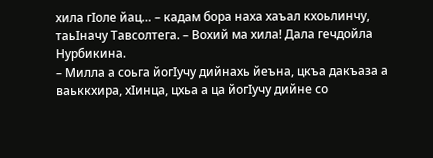хила гIоле йац… – кадам бора наха хаъал кхоьлинчу, таьIначу Тавсолтега. – Вохий ма хила! Дала гечдойла Нурбикина.
– Милла а соьга йогIучу дийнахь йеъна, цкъа дакъаза а ваьккхира, хIинца, цхьа а ца йогIучу дийне со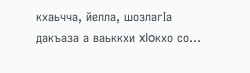кхаьчча, йелла, шозлагIа дакъаза а ваьккхи xIoкxo со…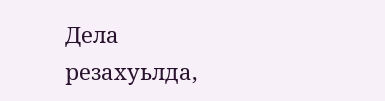Дела резахуьлда,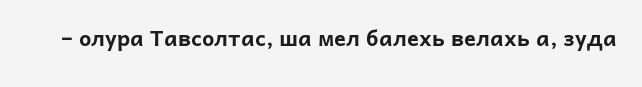– олура Тавсолтас, ша мел балехь велахь а, зуда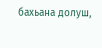бахьана долуш,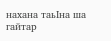нахана таьIна ша гайтар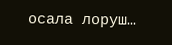осала лоруш…